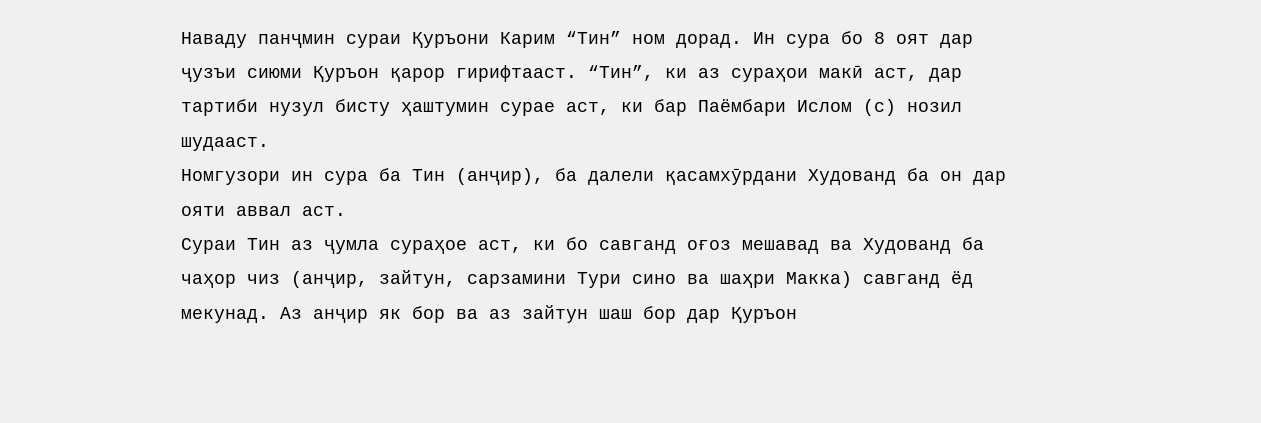Наваду панҷмин сураи Қуръони Карим “Тин” ном дорад. Ин сура бо 8 оят дар ҷузъи сиюми Қуръон қарор гирифтааст. “Тин”, ки аз сураҳои макӣ аст, дар тартиби нузул бисту ҳаштумин сурае аст, ки бар Паёмбари Ислом (с) нозил шудааст.
Номгузори ин сура ба Тин (анҷир), ба далели қасамхӯрдани Худованд ба он дар ояти аввал аст.
Сураи Тин аз ҷумла сураҳое аст, ки бо савганд оғоз мешавад ва Худованд ба чаҳор чиз (анҷир, зайтун, сарзамини Тури сино ва шаҳри Макка) савганд ёд мекунад. Аз анҷир як бор ва аз зайтун шаш бор дар Қуръон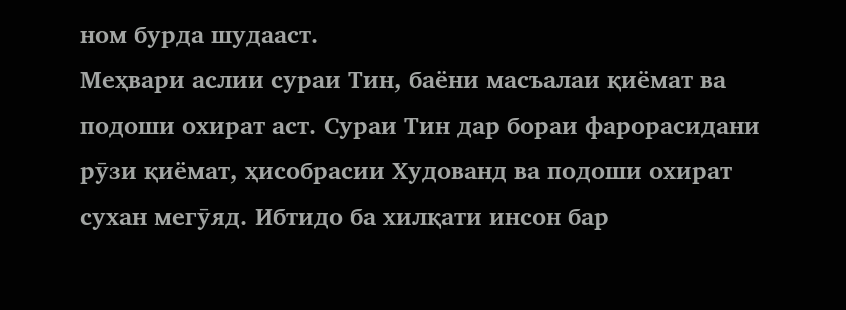ном бурда шудааст.
Меҳвари аслии сураи Тин, баёни масъалаи қиёмат ва подоши охират аст. Сураи Тин дар бораи фарорасидани рӯзи қиёмат, ҳисобрасии Худованд ва подоши охират сухан мегӯяд. Ибтидо ба хилқати инсон бар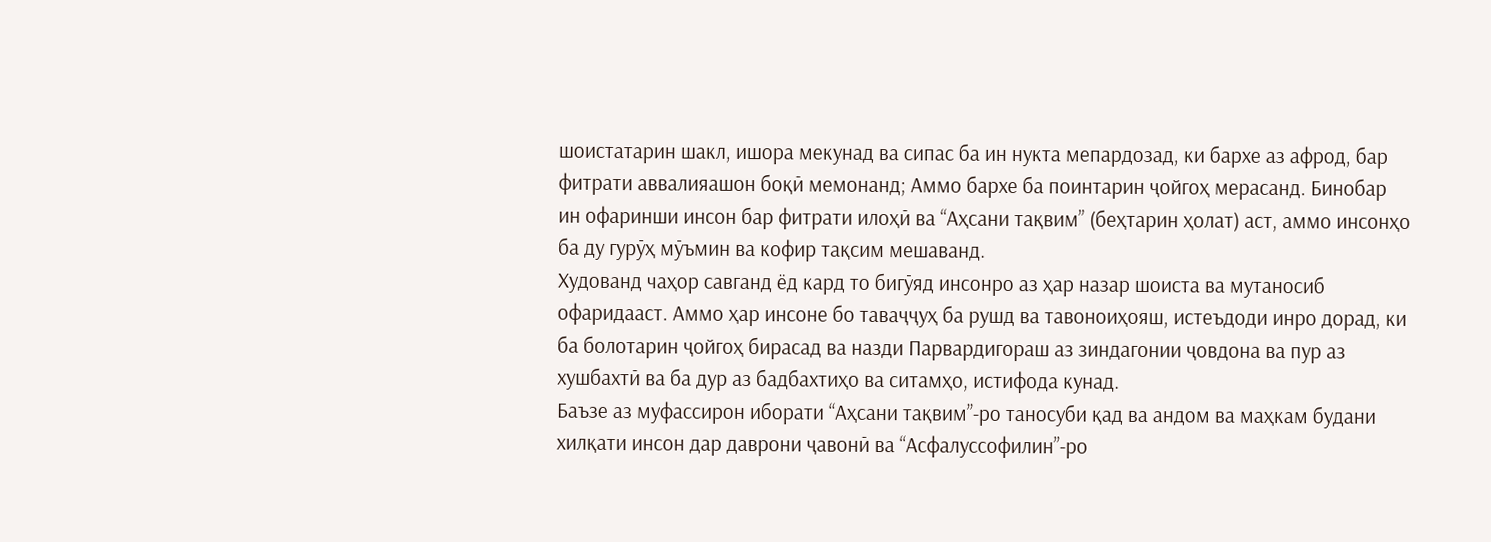шоистатарин шакл, ишора мекунад ва сипас ба ин нукта мепардозад, ки бархе аз афрод, бар фитрати аввалияашон боқӣ мемонанд; Аммо бархе ба поинтарин ҷойгоҳ мерасанд. Бинобар ин офаринши инсон бар фитрати илоҳӣ ва “Аҳсани тақвим” (беҳтарин ҳолат) аст, аммо инсонҳо ба ду гурӯҳ мӯъмин ва кофир тақсим мешаванд.
Худованд чаҳор савганд ёд кард то бигӯяд инсонро аз ҳар назар шоиста ва мутаносиб офаридааст. Аммо ҳар инсоне бо таваҷҷуҳ ба рушд ва тавоноиҳояш, истеъдоди инро дорад, ки ба болотарин ҷойгоҳ бирасад ва назди Парвардигораш аз зиндагонии ҷовдона ва пур аз хушбахтӣ ва ба дур аз бадбахтиҳо ва ситамҳо, истифода кунад.
Баъзе аз муфассирон иборати “Аҳсани тақвим”-ро таносуби қад ва андом ва маҳкам будани хилқати инсон дар даврони ҷавонӣ ва “Асфалуссофилин”-ро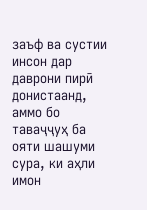заъф ва сустии инсон дар даврони пирӣ донистаанд, аммо бо таваҷҷуҳ ба ояти шашуми сура, ки аҳли имон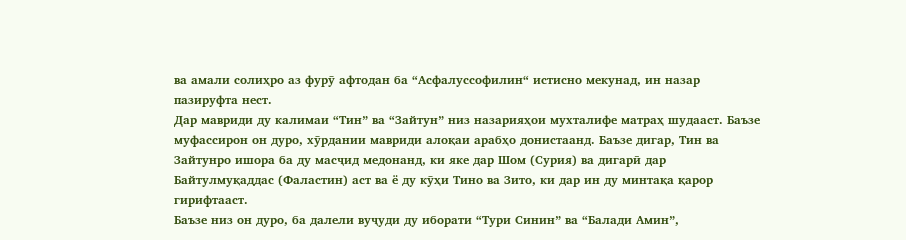ва амали солиҳро аз фурӯ афтодан ба “Асфалуссофилин“ истисно мекунад, ин назар пазируфта нест.
Дар мавриди ду калимаи “Тин” ва “Зайтун” низ назарияҳои мухталифе матраҳ шудааст. Баъзе муфассирон он дуро, хӯрдании мавриди алоқаи арабҳо донистаанд. Баъзе дигар, Тин ва Зайтунро ишора ба ду масҷид медонанд, ки яке дар Шом (Сурия) ва дигарӣ дар Байтулмуқаддас (Фаластин) аст ва ё ду кӯҳи Тино ва Зито, ки дар ин ду минтақа қарор гирифтааст.
Баъзе низ он дуро, ба далели вуҷуди ду иборати “Тури Синин” ва “Балади Амин”,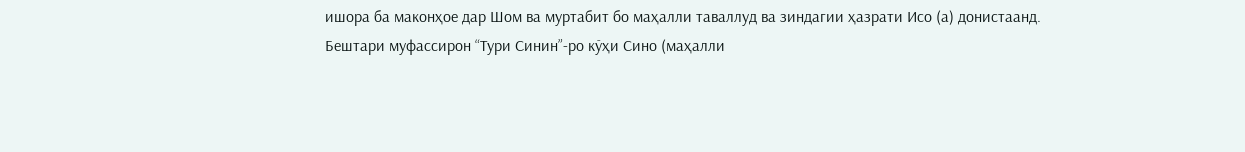ишора ба маконҳое дар Шом ва муртабит бо маҳалли таваллуд ва зиндагии ҳазрати Исо (а) донистаанд.
Бештари муфассирон “Тури Синин”-ро кӯҳи Сино (маҳалли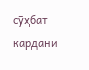сӯҳбат кардани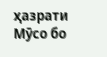ҳазрати Мӯсо бо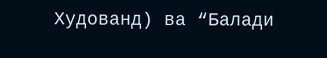Худованд) ва “Балади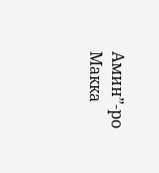Амин”-ро Макка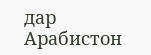дар Арабистон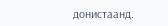донистаанд.